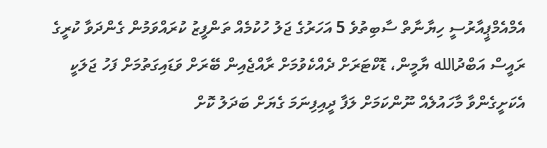އެމްއެމްޕީއާރުސީ ހިޔާނާތް ސާބިތުވެ 5 އަހަރުގެ ޖަލު ހުކުމެއް ތަންފީޒު ކުރައްވަމުން ގެންދަވާ ކުރީގެ ރައީސް އަބްދުالله ޔާމީން، ޑޮކްޓަރަށް ދެއްކެވުމަށް ރާއްޖެއިން ބޭރަށް ވަޑައިގަތުމަށް ފަހު ޖަލަކީ އެކަށީގެންވާ މާހައުލެއް ނޫންކަމަށް ލަފާ ދީއިފިނަމަ ގެޔަށް ބަދަލު ކޮށް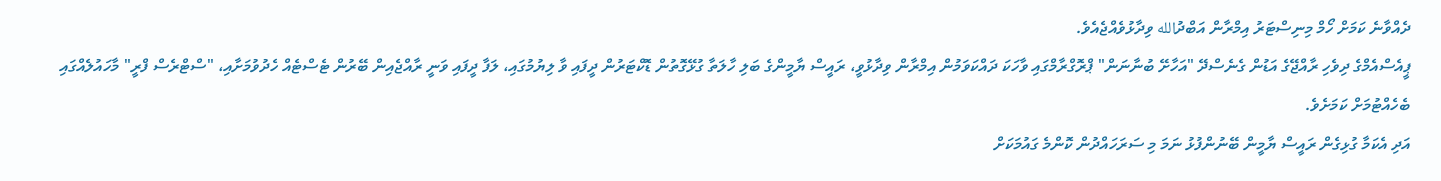ދެއްވާނެ ކަމަށް ހޯމް މިނިސްޓަރު އިމްރާން އަބްދުالله ވިދާޅުވެއްޖެއެވެ.
ޕީއެސްއެމްގެ ދިވެހި ރާއްޖޭގެ އަޑުން ގެނެސްދޭ "އަހާށޭ ބުނާނަން" ޕްރޮގްރާމްގައި ވާހަކަ ދައްކަވަމުން އިމްރާން ވިދާޅުވީ، ރައީސް ޔާމީންގެ ބަލި ހާލަތާ ގުޅޭގޮތުން ޑޮކްޓަރުން ދީފައި ވާ ލިޔުމުގައި، ލަފާ ދީފައި ވަނީ ރާއްޖެއިން ބޭރުން ޓެސްޓެއް ހެދުވުމަށާއި، "ސްޓްރެސް ފްރީ" މާހައުލެއްގައި ބެހެއްޓުމަށް ކަމަށެވެ.
އަދި އެކަމާ ގުޅިގެން ރައީސް ޔާމީން ބޭނުންފުޅު ނަމަ މި ސަރަހައްދުން ކޮންމެ ގައުމަކަށް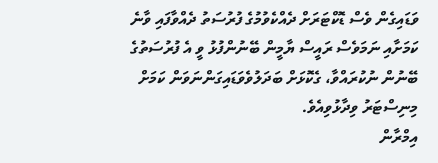ވަޑައިގެން ވެސް ޑޮކްޓަރަށް ދެއްކެވުމުގެ ފުރުސަތު ދެއްވާފައި ވާނެ ކަމަށާއި ނަމަވެސް ރައީސް ޔާމީން ބޭނުންފުޅު ވީ އެ ފުރުސަތުގެ ބޭނުން ނުކުރައްވާ، ގެކޮޅަށް ބަދަލުވެވަޑައިގަންނަވަން ކަމަށް މިނިސްޓަރު ވިދާޅުވިއެވެ.
އިމްރާން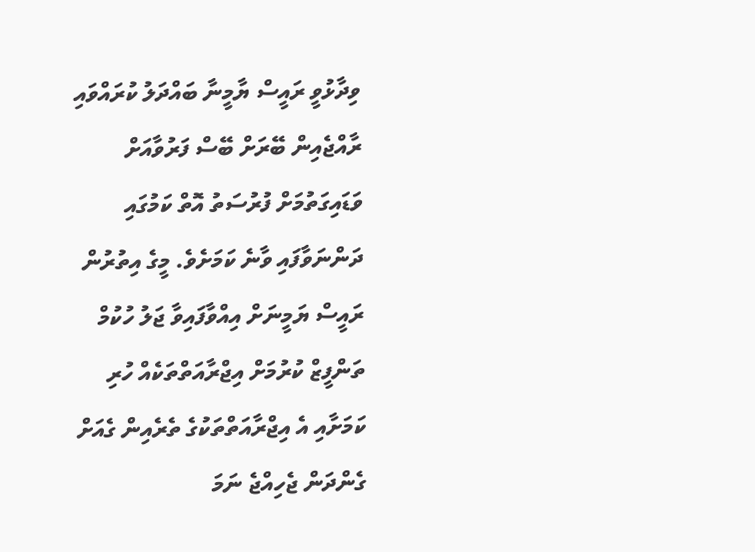ވިދާޅުވީ ރައީސް ޔާމީނާ ބައްދަލު ކުރައްވައި ރާއްޖެއިން ބޭރަށް ބޭސް ފަރުވާއަށް ވަޑައިގަތުމަށް ފުރުސަތު އޮތް ކަމުގައި ދަންނަވާފައި ވާނެ ކަމަށެވެ. މީގެ އިތުރުން ރައީސް ޔަމީނަށް އިއްވާފައިވާ ޖަލު ހުކުމް ތަންފީޒް ކުރުމަށް އިޖްރާއަތްތަކެއް ހުރި ކަމަށާއި އެ އިޖްރާއަތްތަކުގެ ތެރެއިން ގެއަށް ގެންދަން ޖެހިއްޖެ ނަމަ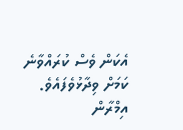އެކަން ވެސް ކުރައްވާނެ ކަމަށް ވިދާޅުވެފައެވެ.
އިމްރާން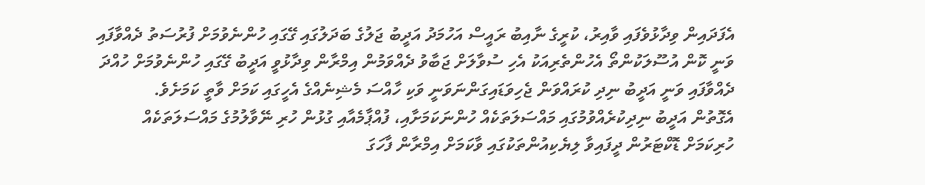އެފަދައިން ވިދާޅުވެފައި ވާއިރު، ކުރީގެ ނާއިބު ރައީސް އަހުމަދު އަދީބު ޖަލުގެ ބަދަލުގައި ގޭގައި ހުންނެވުމަށް ފުރުސަތު ދެއްވާފައި ވަނީ ކޮން އުސޫލަކުންތޯ އެހުންތެރިއަކު އެހި ސުވާލަށް ޖަބާވު ދެއްވަމުން އިމްރާން ވިދާޅުވީ އަދީބު ގޭގައި ހުންނެވުމަށް ހުއްދަ ދެއްވާފައި ވަނީ އަދީބު ނިދި ކުރައްވަން ޖެހިވަޑައިގަންނަވަނީ ވަކި ހާއްސަ މެޝިނެއްގެ އެހީގައި ކަމަށް ވާތީ ކަމަށެވެ.
އެގޮތުން އަދީބު ނިދިކުރެއްވުމުގައި މައްސަލަތަކެއް ހުންނަކަމަށާއި، ފުއްޕާމެއާއި ގުޅުން ހުރި ނޭވާލުމުގެ މައްސަލަތަކެއް ހުރިކަމަށް ޑޮކްޓަރުން ދީފައިވާ ލިޔެކިއުންތަކުގައި ވާކަމަށް އިމްރާން ފާހަގަ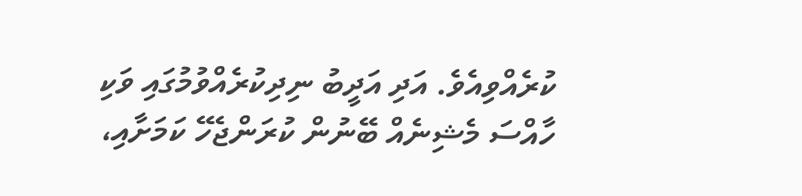ކުރެއްވިއެވެ. އަދި އަދީބު ނިދިކުރެއްވުމުގައި ވަކި ހާއްސަ މެޝިނެއް ބޭނުން ކުރަންޖެހޭ ކަމަށާއި،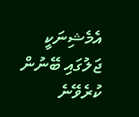އެމެޝިނަކީ ޖަލުގައި ބޭނުން ކުރެވޭނެ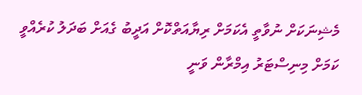މެޝިނަކަށް ނުވާތީ އެކަމަށް ރިޔާއަތްކޮށް އަދީބު ގެއަށް ބަދަލު ކުރެއްވީ ކަމަށް މިނިސްޓަރު އިމްރާން ވަނީ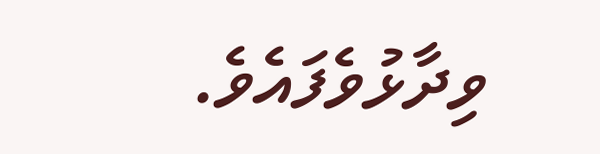ވިދާޅުވެފައެވެ.